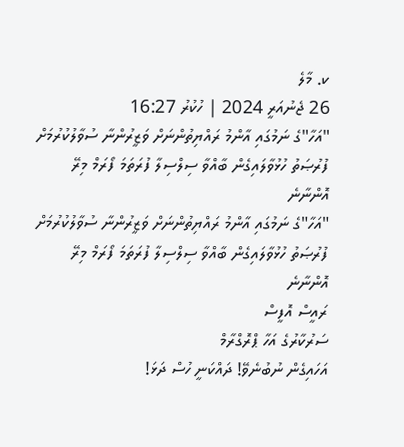ކ. މާލެ
26 ޖެނުއަރީ 2024 | ހުކުރު 16:27
"އަހާ"ގެ ނަމުގައި އާންމު ރައްޔިތުންނަށް ވަޒީރުންނާ ސުވާލުކުރުމަށް ފުރުޞަތު ހުޅުވާލައިގެން ބާއްވާ ސިލްސިލާ ފުރަތަމަ ފޯރަމް މިރޭ އޮންނާނެ
"އަހާ"ގެ ނަމުގައި އާންމު ރައްޔިތުންނަށް ވަޒީރުންނާ ސުވާލުކުރުމަށް ފުރުޞަތު ހުޅުވާލައިގެން ބާއްވާ ސިލްސިލާ ފުރަތަމަ ފޯރަމް މިރޭ އޮންނާނެ
ރައީސް އޮފީސް
ސަރުކާރުގެ އަހާ ޕްރޮގްރާމް
އަހައިގެން ނުބުނެވޭ! ދައްކަނީ ހުސް ދަޅަ!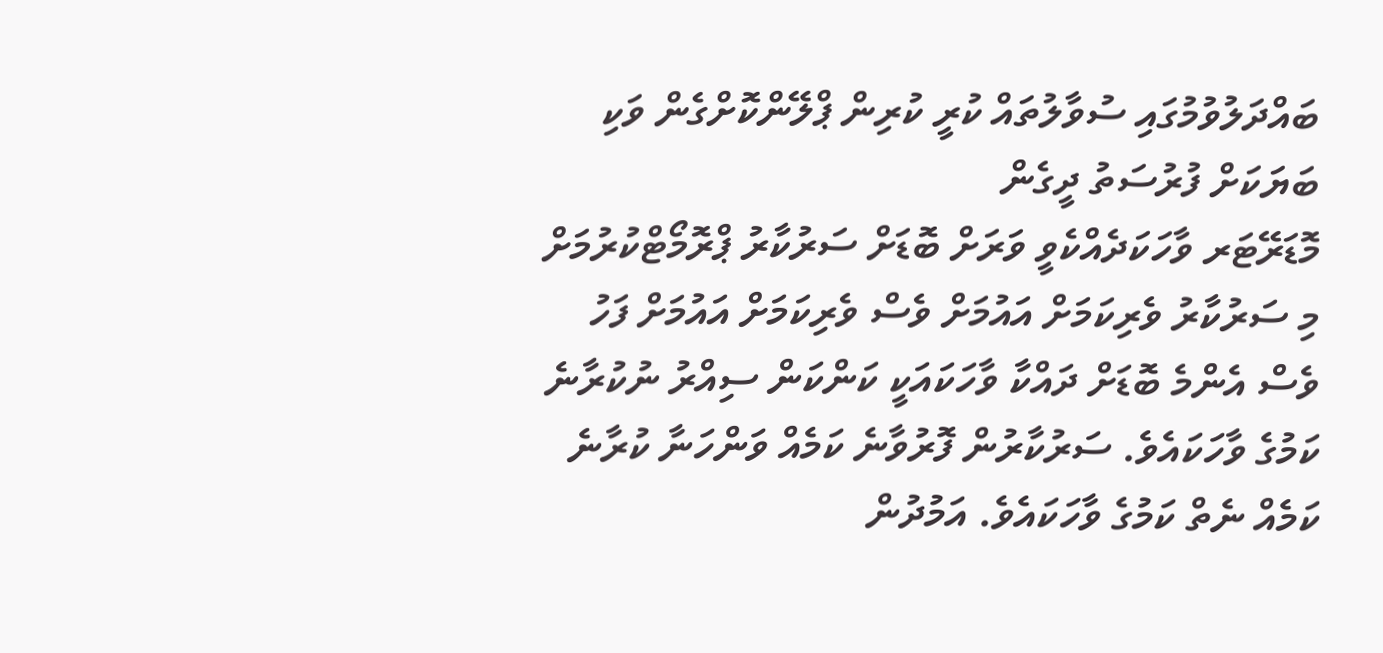ބައްދަލުވުމުގައި ސުވާލުތައް ކުރީ ކުރިން ޕްލޭންކޮށްގެން ވަކި ބަޔަކަށް ފުރުސަތު ދީގެން
މޮޑަރޭޓަރ ވާހަކަދެއްކެވީ ވަރަށް ބޮޑަށް ސަރުކާރު ޕްރޮމޯޓްކުރުމަށް
މި ސަރުކާރު ވެރިކަމަށް އައުމަށް ވެސް ވެރިކަމަށް އައުމަށް ފަހު ވެސް އެންމެ ބޮޑަށް ދައްކާ ވާހަކައަކީ ކަންކަން ސިއްރު ނުކުރާނެ ކަމުގެ ވާހަކައެވެ. ސަރުކާރުން ފޮރުވާނެ ކަމެއް ވަންހަނާ ކުރާނެ ކަމެއް ނެތް ކަމުގެ ވާހަކައެވެ. އަމުދުން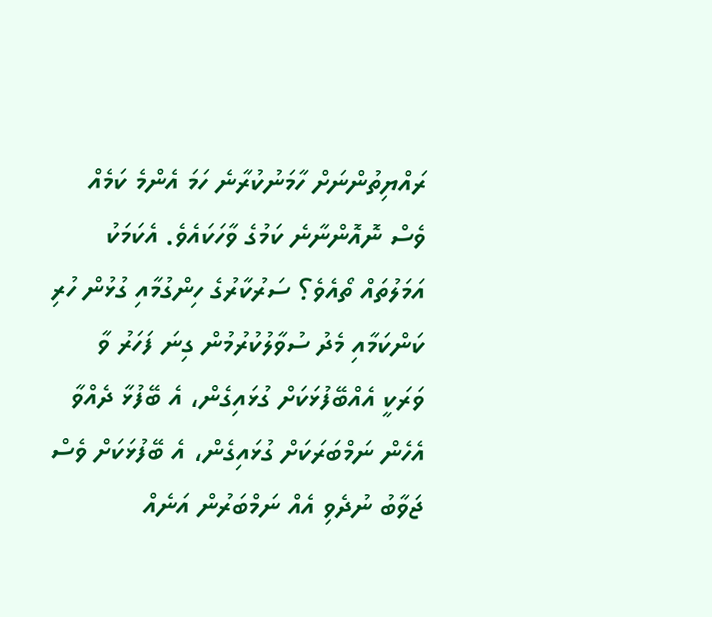ރައްޔިތުންނަށް ހާމަނުކުރާނެ ހަމަ އެންމެ ކަމެއް ވެސް ނޮއޮންނާނެ ކަމުގެ ވާހަކައެވެ. އެކަމަކު އަމަލުތައް ތޯއެވެ؟ ސަރުކާރުގެ ހިންގުމާއި ގުޅުން ހުރި ކަންކަމާއި މެދު ސުވާލުކުރުމުން ގިނަ ފަހަރު ވާ ވަރަކީ އެއްބޭފުޅަކަށް ގުޅައިގެން، އެ ބޭފުޅާ ދެއްވާ އެހެން ނަމްބަރަކަށް ގުޅައިގެން، އެ ބޭފުޅަކަށް ވެސް ޖަވާބު ނުދެވި އެއް ނަމްބަރުން އަނެއް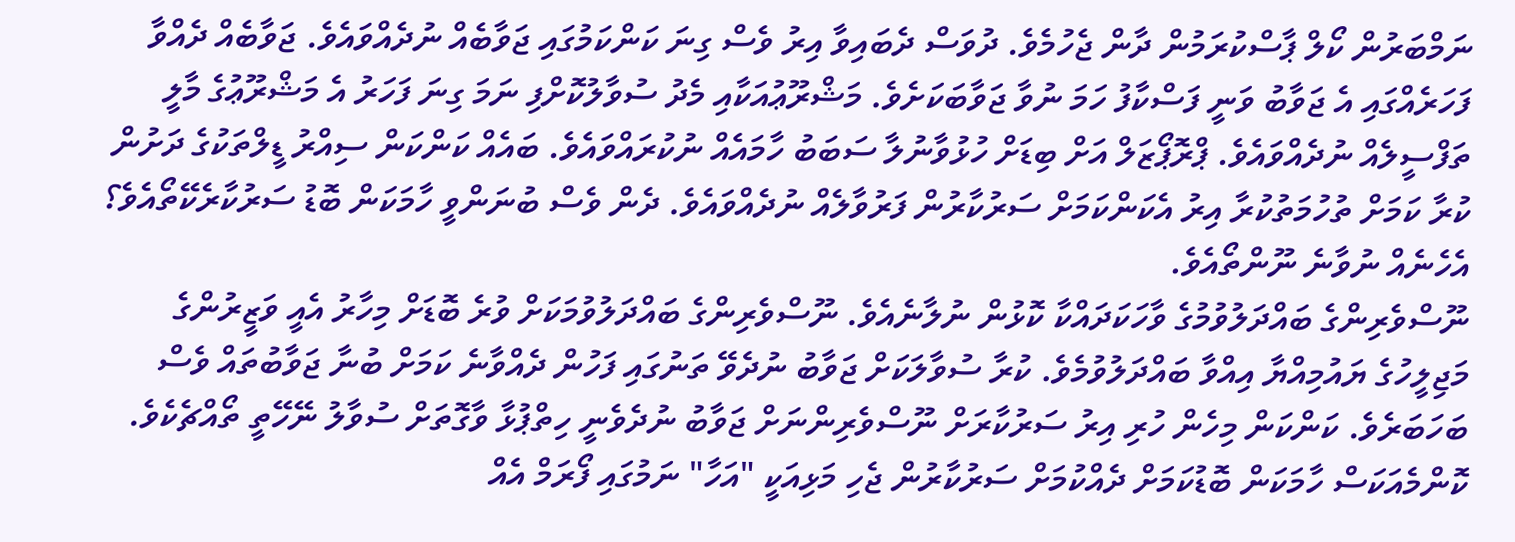ނަމްބަރުން ކޯލް ޕާސްކުރަމުން ދާން ޖެހުމެވެ. ދުވަސް ދެބައިވާ އިރު ވެސް ގިނަ ކަންކަމުގައި ޖަވާބެއް ނުދެއްވައެވެ. ޖަވާބެއް ދެއްވާ ފަހަރެއްގައި އެ ޖަވާބު ވަނީ ފަސްކާފު ހަމަ ނުވާ ޖަވާބަކަށެވެ. މަޝްރޫޢުއަކާއި މެދު ސުވާލުކޮށްފި ނަމަ ގިނަ ފަހަރު އެ މަޝްރޫޢުގެ މާލީ ތަފްސީލެއް ނުދެއްވައެވެ. ޕްރޮޕޯޒަލް އަށް ބިޑަށް ހުޅުވާނުލާ ސަބަބު ހާމައެއް ނުކުރައްވައެވެ. ބައެއް ކަންކަން ސިއްރު ޑީލްތަކުގެ ދަށުން ކުރާ ކަމަށް ތުހުމަތުކުރާ އިރު އެކަންކަމަށް ސަރުކާރުން ފަރުވާލެއް ނުދެއްވައެވެ. ދެން ވެސް ބުނަންވީ ހާމަކަން ބޮޑު ސަރުކާރެކޭތޯއެވެ؟ އެހެނެއް ނުވާނެ ނޫންތޯއެވެ.
ނޫސްވެރިންގެ ބައްދަލުވުމުގެ ވާހަކަދައްކާ ކޮޅުން ނުލާނެއެވެ. ނޫސްވެރިންގެ ބައްދަލުވުމަކަށް ވުރެ ބޮޑަށް މިހާރު އެއީ ވަޒީރުންގެ މަޖިލީހުގެ ޔައުމިއްޔާ އިއްވާ ބައްދަލުވުމެވެ. ކުރާ ސުވާލަކަށް ޖަވާބު ނުދެވޭ ތަނުގައި ފަހުން ދެއްވާނެ ކަމަށް ބުނާ ޖަވާބުތައް ވެސް ބަހަބަރެވެ. ކަންކަން މިހެން ހުރި އިރު ސަރުކާރަށް ނޫސްވެރިންނަށް ޖަވާބު ނުދެވެނީ ހިތްޕުޅާ ވާގޮތަށް ސުވާލު ނޭހޭތީ ތޯއްޗެކެވެ. ކޮންމެއަކަސް ހާމަކަން ބޮޑުކަމަށް ދެއްކުމަށް ސަރުކާރުން ޖެހި މަޅިއަކީ "އަހާ" ނަމުގައި ފޯރަމް އެއް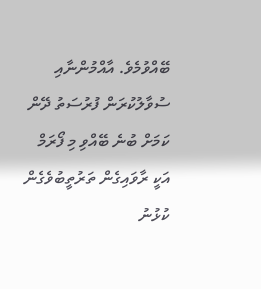ބޭއްވުމެވެ. އާއްމުންނާއި ސުވާލުކުރަން ފުރުސަތު ދޭން ކަމަށް ބުނެ ބޭއްވި މި ފޯރަމް އަކީ ރާވައިގެން ތަރުތީބުވެގެން ކުޅުނު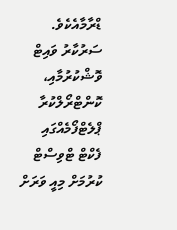ޑްރާމާއެކެވެ. ސަރުކާރު ވައިޓް ވޮޝްކުރުމާއި، ކޮންޓްރޯލްކުރާ ޕްލެޓްފޯމެއްގައި ފެކްޓް ޓްވިސްޓް ކުރުމަށް މިއީ ވަރަށް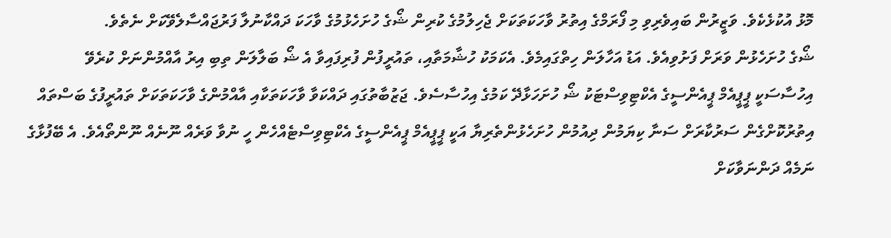މޮޅު އުކުޅެކެވެ. ވަޒީރުން ބައިވެރިވި މި ފޯރަމްގެ އިތުރު ވާހަކަތަކަށް ޖެހިލުމުގެ ކުރިން ޝޯގެ ހުށަހެޅުމުގެ ވާހަކަ ދައްކާނުލާ ފަރުޖައްސާލެވޭކަށް ނެތެވެ.
ޝޯގެ ހުށަހެޅުން ވަރަށް ފަށުވިއެވެ. އަޑު އަހާލަން ހިތްގައިމެވެ. އެކަމަކު ހުޝާމަތާއި، ތައުރީފުން ފުރިފައިވާ އެ ޝޯ ބަލާލަން ތިބި އިރު އާއްމުންނަށް ކުރެވޭ އިހުސާސަކީ ޕީޕީއެމް ޕީއެންސީގެ އެކްޓިވިސްޓަކު ޝޯ ހުށަހަޅާދޭ ކަމުގެ އިހުސާސެވެ. ޖަޒުބާތުގައި ދައްކަވާ ވާހަކަތަކާއި އާއްމުންގެ ވާހަކަތަކަށް ތައުރީފުގެ ބަސްތައް އިތުރުކޮށްގެން ސަރުކާރަށް ސަނާ ކިޔަމުން ދިއުމުން ހުށަހެޅުންތެރިޔާ އަކީ ޕީޕީއެމް ޕީއެންސީގެ އެކްޓިވިސްޓެއްހެން ހީ ނުވާ ވަރެއް ނޫނެއް ނޫންތޯއެވެ. އެ ބޭފުޅާގެ ނަމެއް ދަންނަވާކަށް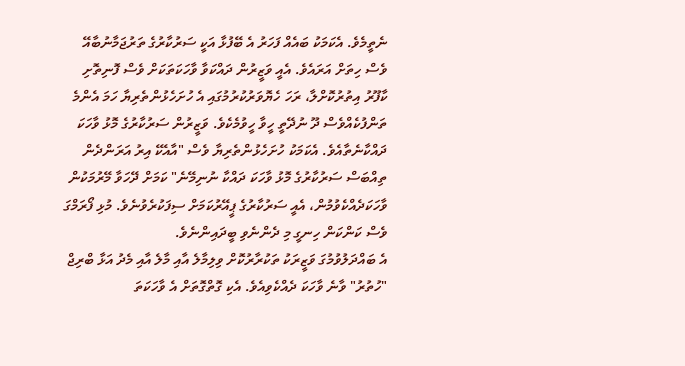ނެތީމެވެ. އެކަމަކު ބައެއް ފަހަރު އެ ބޭފުޅާ އަކީ ސަރުކާރުގެ ތަރުޖަމާނުބާއޭ ވެސް ހިތަށް އަރައެވެ. އެއީ ވަޒީރުން ދައްކަވާ ވާހަކަތަކަށް ވެސް ފޮނިތޮށި ކާފޫރު އިތުރުކޮށްލާ، ރަހަ ހެޔޮވަރުކުރުމުގައި އެ ހުށަހެޅުންތެރިޔާ ހަމަ އެންމެ ތަންފުކެއްވެސް ދޫ ނުދޭތީ ހީވާ ހީވުމެކެވެ. ވަޒީރުން ސަރުކާރުގެ މޮޅު ވާހަކަ ދައްކާނެތާއެވެ. އެކަމަކު ހުށަހެޅުންތެރިޔާ ވެސް "އާއެކޭ އިރު އަރަންދެން ތިއްބަސް ސަރުކާރުގެ މޮޅު ވާހަކަ ދައްކާ ނުނިމޭނެ" ކަމަށް ދޭހަވާ މޭރުމަކުން ވާހަކަދެއްކެވުމުން، އެއީ ސަރުކާރުގެ ޕީއޭރުކަމަށް ސިފަކުރެވުނެވެ. މުޅި ފޯރަމްގަ ވެސް ކަންކަން ހިނގީ މި ދެންނެވި ބީދައިންނެވެ.
އެ ބައްދަލުވުމުގަ ވަޒީރަކު ތަކުރާރުކޮށް ވިލިމާލެ އާއި މާލެ އާއި މެދު އަޅާ ބްރިޖް "ހުތުރު" ވާނެ ވާހަކަ ދެއްކެވިއެވެ. އެކި ގޮތްގޮތަށް އެ ވާހަކަތަ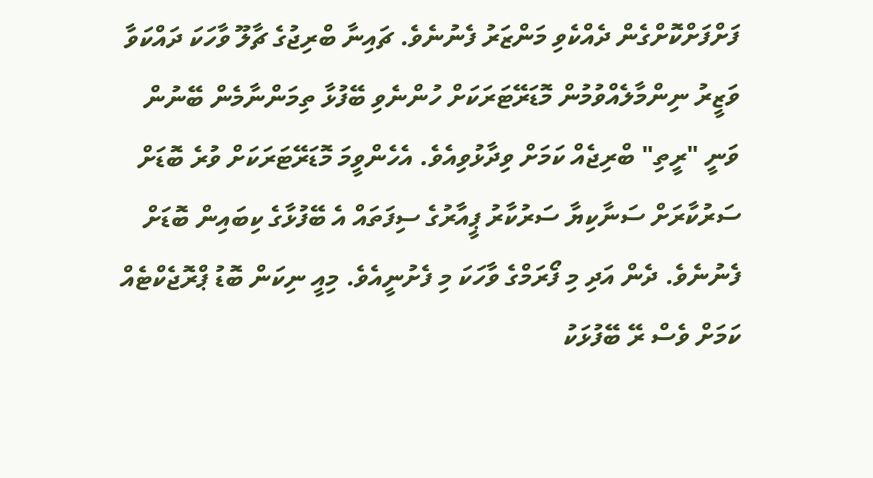ފަށްފަށްކޮށްގެން ދެއްކެވި މަންޒަރު ފެނުނެވެ. ޗައިނާ ބްރިޖުގެ ޗާލޫ ވާހަކަ ދައްކަވާ ވަޒީރު ނިންމާލެއްވުމުން މޮޑަރޭޓަރަކަށް ހުންނެވި ބޭފުޅާ ތިމަންނާމެން ބޭނުން ވަނީ "ރީތި" ބްރިޖެއް ކަމަށް ވިދާޅުވިއެވެ. އެހެންވީމަ މޮޑަރޭޓަރަކަށް ވުރެ ބޮޑަށް ސަރުކާރަށް ސަނާކިޔާ ސަރުކާރު ޕީއާރުގެ ސިފަތައް އެ ބޭފުޅާގެ ކިބައިން ބޮޑަށް ފެނުނެވެ. ދެން އަދި މި ފޯރަމްގެ ވާހަކަ މި ފެށުނީއެވެ. މިއީ ނިކަން ބޮޑު ޕްރޮޖެކްޓެއް ކަމަށް ވެސް ރޭ ބޭފުޅަކު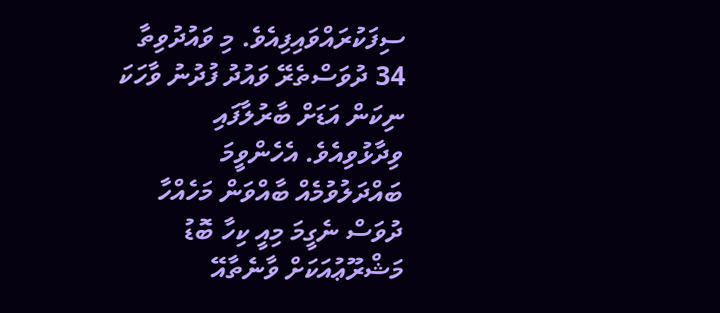ސިފަކުރައްވައިފިއެވެ. މި ވައުދުވިތާ 34 ދުވަސްތެރޭ ވައުދު ފުދުނު ވާހަކަ ނިކަން އަޑަށް ބާރުލާފައި ވިދާޅުވިއެވެ. އެހެންވީމަ ބައްދަލުވުމެއް ބާއްވަން މަހެއްހާ ދުވަސް ނެގީމަ މިއީ ކިހާ ބޮޑު މަޝްރޫޢުއަކަށް ވާނެތާއޭ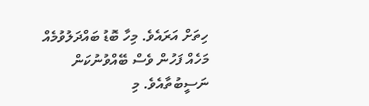ހިތަށް އަރައެވެ. މިހާ ބޮޑު ބައްދަލުވުމެއް މަހެއް ފަހުން ވެސް ބޭއްވުނުކަން ނަސީބުތާއެވެ. މި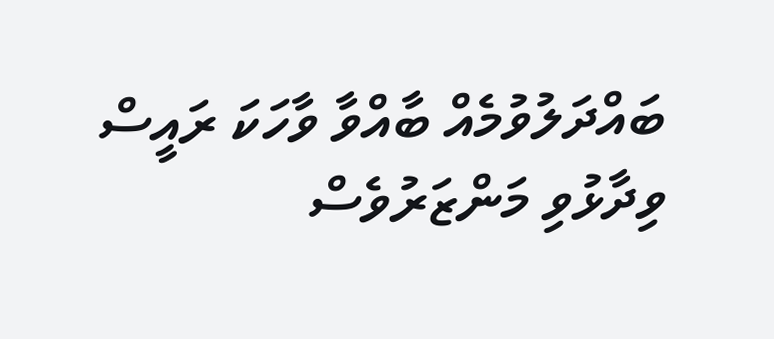ބައްދަލުވުމެއް ބާއްވާ ވާހަކަ ރައީސް ވިދާޅުވި މަންޒަރުވެސް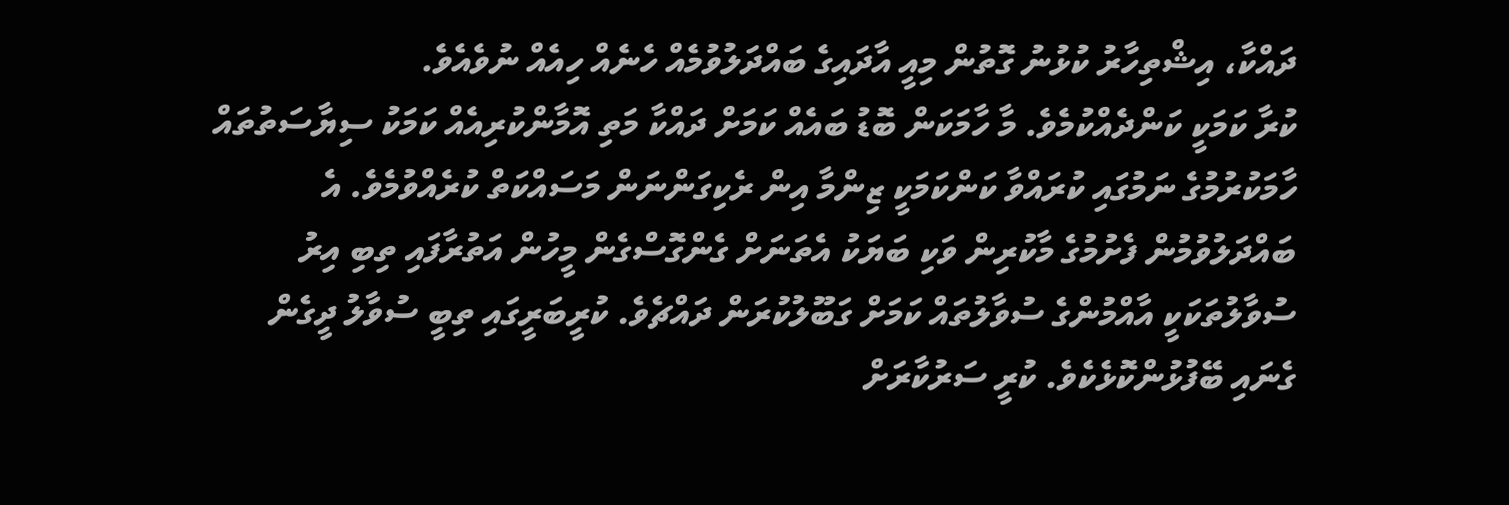ދައްކާ، އިޝްތިހާރު ކުޅުނު ގޮތުން މިއީ އާދައިގެ ބައްދަލުވުމެއް ހެނެއް ހިއެއް ނުވެއެވެ.
ކުރާ ކަމަކީ ކަންދެއްކުމެވެ. މާ ހާމަކަން ބޮޑު ބައެއް ކަމަށް ދައްކާ މަތި އޮމާންކުރިއެއް ކަމަކު ސިޔާސަތުތައް ހާމަކުރުމުގެ ނަމުގައި ކުރައްވާ ކަންކަމަކީ ޒިންމާ އިން ރެކިގަންނަން މަސައްކަތް ކުރެއްވުމެވެ. އެ ބައްދަލުވުމުން ފެށުމުގެ މާކުރިން ވަކި ބަޔަކު އެތަނަށް ގެންގޮސްގެން މީހުން އަތުރާފައި ތިބި އިރު ސުވާލުތަކަކީ އާއްމުންގެ ސުވާލުތައް ކަމަށް ގަބޫލުކުރަން ދައްޗެވެ. ކުރީބަރީގައި ތިބީ ސުވާލު ދީގެން ގެނައި ބޭފުޅުންކޮޅެކެވެ. ކުރީ ސަރުކާރަށް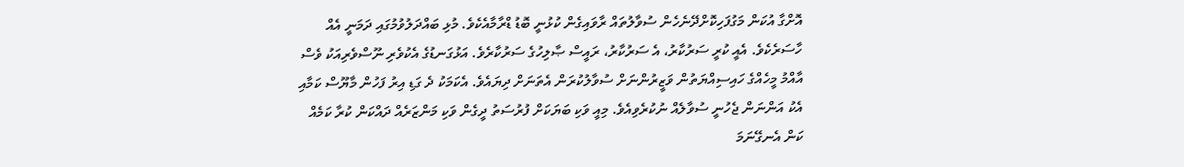އޮށްގާ އުކަން މަގުފަހިކޮށްދޭނެހެން ސުވާލުތައް ރާވައިގެން ކުޅުނީ ބޮޑު ޑްރާމާއެކެވެ. މުޅި ބައްދަލުވުމުގައި ދަމަނީ އެއް ހާސަރެކެވެ. އެއީ ކުރީ ސަރުކާރު، އެ ސަރުކާރު، ރައީސް ޞާލިހުގެ ސަރުކާރެވެ. އަޅުގަނޑުގެ އެކުވެރި ނޫސްވެރިއަކު ވެސް އާއްމު މީހެއްގެ ހައިސިއްޔަތުން ވަޒީރުންނަށް ސުވާލުކުރަން އެތަނަށް ދިޔައެވެ. އެކަމަކު ދެ ގަޑި އިރު ފަހުން މާޔޫސް ކަމާއި އެކު އަންނަން ޖެހުނީ ސުވާލެއް ނުކުރެވިއެވެ. މިއީ ވަކި ބަޔަކަށް ފުރުސަތު ދީގެން ވަކި މަންޒަރެއް ދައްކަން ކުރާ ކަމެއް ކަން އެނގޭނަމަ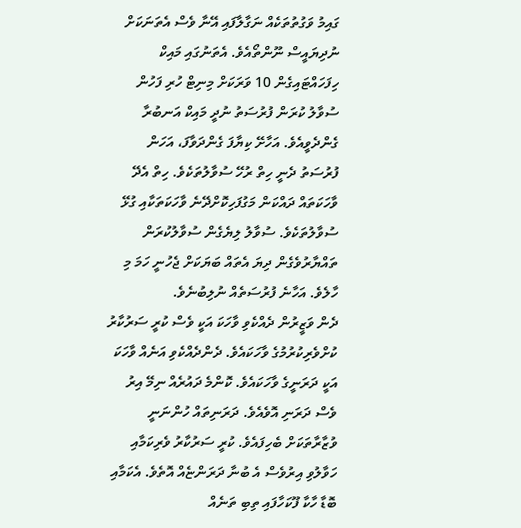ގައިމު ވަގުތުތަކެއް ނަގާލާފައި އޭނާ ވެސް އެތަނަކަށް ނުދިޔައީސް ނޫންތޯއެވެ. އެތަނުގައި މައިކް ހިފަހައްޓައިގެން 10 ވަރަކަށް މިނިޓް ހުރި ފަހުން ސުވާލު ކުރަން ފުރުސަތު ނުދީ މައިކް އަނބުރާ ގެންދެވީއެވެ. އަހާށޭ ކިޔާފަ ގެންދަވާފަ، އަހަން ފުރުސަތު ދެނީ ހިތް ރުހޭ ސުވާލުތަކެވެ. ހިތް އެދޭ ވާހަކަތައް ދައްކަން މަގުފަހިކޮށްދޭނެ ވާހަކަތަކާއި ގުޅޭ ސުވާލުތަކެވެ. ސުވާލު ލިޔެގެން ސުވާލުކުރަން ތައްޔާރުވެގެން ދިޔަ އެތައް ބަޔަކަށް ޖެހުނީ ހަމަ މި ހާލެވެ. އަހާނެ ފުރުސަތެއް ނުލިބުނެވެ.
ދެން ވަޒީރުން ދެއްކެވި ވާހަކަ އަކީ ވެސް ކުރީ ސަރުކާރު ކުށްވެރިކުރުމުގެ ވާހަކައެވެ. ދެންދެއްކެވި އަނެއް ވާހަކަ އަކީ ދަރަނީގެ ވާހަކައެވެ. ކޮންމެ ދައުރެއް ނިމޭ އިރު ވެސް ދަރަނި އޮވެއެވެ. ދަރަނިތައް ހުންނަނީ ވުޒާރާތަކަށް ބެހިފައެވެ. ކުރީ ސަރުކާރު ވެރިކަމާއި ހަވާލުވި އިރުވެސް އެ ބުނާ ދަރަންޏެއް އޮތެވެ. އެކަމާއި ބޮޑާ ހާކާ ފޫކަހާފައި ތިބި ތަނެއް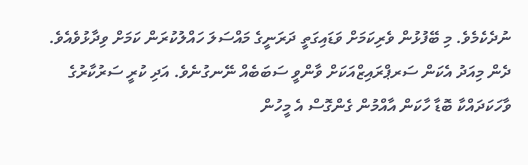ނުދެކެމެވެ. މި ބޭފުޅުން ވެރިކަމަށް ވަޑައިގަތީ ދަރަނީގެ މައްސަލަ ހައްލުކުރަން ކަމަށް ވިދާޅުވެއެވެ. ދެން މިއަދު އެކަން ސަރޕްރައިޒްއަކަށް ވާންވީ ސަބަބެއް ނޭނގުނެވެ. އަދި ކުރީ ސަރުކާރުގެ ވާހަކަދައްކާ ބޮޑާ ހާކަން އާއްމުން ގެންގޮސް އެ މީހުން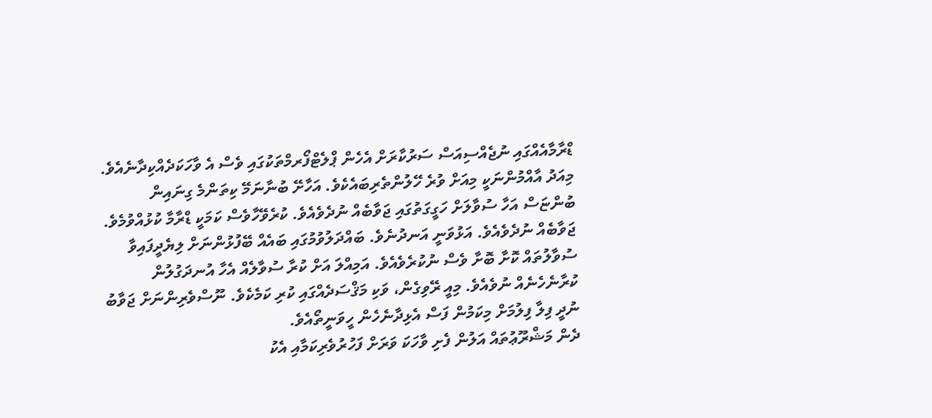ޑްރާމާއެއްގައި ނުޖެއްސިއަސް ސަރުކާރަށް އެހެން ޕްލެޓްފޯރމްތަކުގައި ވެސް އެ ވާހަކަދެއްކިދާނެއެވެ. މިއަދު އާއްމުންނަކީ މިއަށް ވުރެ ހޭލުންތެރިބައެކެވެ. އަހާށޭ ބުނާނަމޭ ކިތަންމެ ގިނައިން ބުންޏަސް އަހާ ސުވާލަށް ހަގީގަތުގައި ޖަވާބެއް ނުދެވެއެވެ. ކުރެވޭހާވެސް ކަމަކީ ޑްރާމާ ކުޅުއްވުމެވެ. ޖަވާބެއް ނުދެވެއެވެ. އަޅުވަނީ އަނދުނެވެ. ބައްދަލުވުމުގައި ބައެއް ބޭފުޅުންނަށް ލިޔެދީފައިވާ ސުވާލުތައް ކޮށާ ބޮށާ ވެސް ނުކުރެވެއެވެ. އަމިއްލަ އަށް ކުރާ ސުވާލެއް އެހާ އުނދަގުލުން ކުރާނެހެނެއް ނުވެއެވެ. މިއީ ރޭވިގެން، ވަކި މަޤްސަދެއްގައި ކުރި ކަމެކެވެ. ނޫސްވެރިންނަށް ޖަވާބު ނުދީ ފިލާ ފިލުމަށް މިކަމުން ފަސް އެޅިދާނެހެން ހީވަނީތޯއެވެ.
ދެން މަޝްރޫޢުތައް އަލުން ފެށި ވާހަކަ ވަރަށް ފަހުރުވެރިކަމާއި އެކު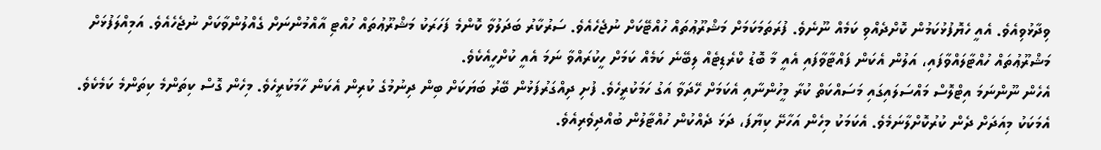ވިދާޅުވިއެވެ. އެއީ ހެޔޮފުޅުކަމުން ކޮށްދެއްވި ކަމެއް ނޫނެވެ. ފުރަތަމަކަމަށް މަޝްރޫޢުތައް ހުއްޓޭކަށް ނުޖެހެއެވެ. ސަރުކާރު ބަދަލުވާ ކޮންމެ ފަހަރަކު މަޝްރޫޢުތައް ހުއްޓި އާއްމުންނަށް ގެއްލުންވާކަށް ނުޖެހެއެވެ. އަމިއްލަފުޅަށް މަޝްރޫޢުތައް ހުއްޓާލައްވާފައި، އަލުން އެކަން ފައްޓާވާފައި އެއީ މާ ބޮޑު ކްރެޑިޓެއް ލިބޭނެ ކަމެއް ކަމަށް ހީކުރައްވާ ނަމަ އެއީ ކުށްހީއެކެވެ.
އެހެން ނޫންނަމަ އިޓްލޮސް މައްސަލައިގައި މަސައްކަތް ކުރާ މީހުންނާއި އެކަމަށް ހޭދަވާ އަގު ހަމަކުރީހެވެ. ފުށި ދިއްގަރުފަޅުން ބޭރު ބަޔަކަށް ބިން ދިނުމުގެ ކުރިން އެކަން ހާމަކުރީހެވެ. މިހެން ގޮސް ކިތަންމެ ކިތަންމެ ކަމެކެވެ. އެމަކަކު މިއަދަށް ދެން ކުރުކޮށްލާނަމެވެ. އެކަމަކު މިހެން އަހާށޭ ކިޔާފަ، ދަޅަ ދެއްކުން ހުއްޓާލުން ބުއްދިވެރިއެވެ.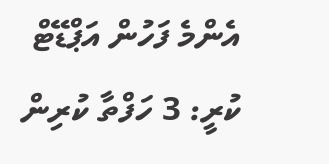އެންމެ ފަހުން އަޕްޑޭޓް ކުރީ: 3 ހަފްތާ ކުރިން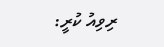ރިވިއު ކުރީ: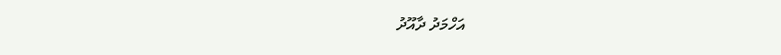އަހްމަދު ދާއޫދު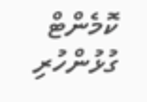ކޮމެންޓް
ގުޅުންހުރި